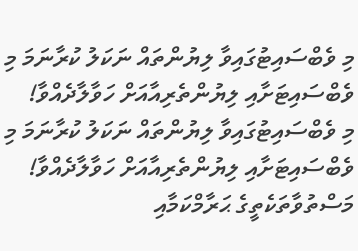މި ވެބްސައިޓުގައިވާ ލިޔުންތައް ނަކަލު ކުރާނަމަ މި ވެބްސައިޓަށާއި ލިޔުންތެރިއާއަށް ހަވާލާދެއްވާ!
މި ވެބްސައިޓުގައިވާ ލިޔުންތައް ނަކަލު ކުރާނަމަ މި ވެބްސައިޓަށާއި ލިޔުންތެރިއާއަށް ހަވާލާދެއްވާ!
މަސްތުވާތަކެތީގެ ޙަރާމްކަމާއި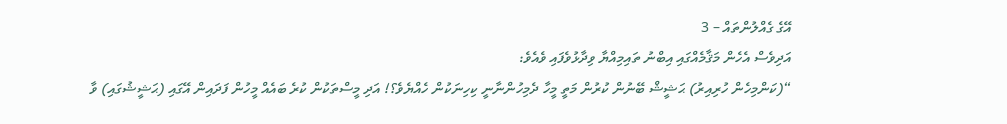އޭގެ ގެއްލުންތައް – 3
އަދިވެސް އެހެން މަޤާމެއްގައި އިބްނު ތައިމިއްޔާ ވިދާޅުވެފައި ވެއެވެ:
“(ކަންމިހެން ހުރިއިރު) ޙަޝީޝް ބޭނުން ކުރުން މަތީ މީހާ ދެމިހުންނާނީ ކިހިނަކުން ހެއްޔެވެ؟! އަދި މީސްތަކުން ކުރެ ބައެއް މީހުން ފަދައިން އޭގައި (ޙަޝީޝުގައި) ވާ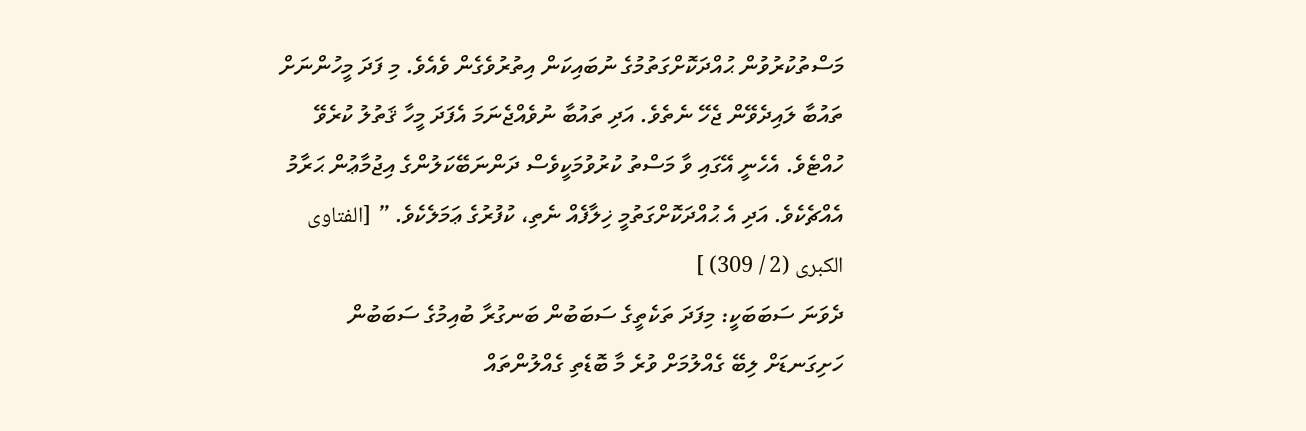މަސްތުކުރުވުން ޙުއްދަކޮށްގަތުމުގެ ނުބައިކަން އިތުރުވެގެން ވެއެވެ. މި ފަދަ މީހުންނަށް ތައުބާ ލައިދެވޭން ޖެހޭ ނެތެވެ. އަދި ތައުބާ ނުވެއްޖެނަމަ އެފަދަ މީހާ ޤަތުލު ކުރެވޭ ހުއްޓެވެ. އެހެނީ އޭގައި ވާ މަސްތު ކުރުވުމަކީވެސް ދަންނަބޭކަލުންގެ އިޖުމާޢުން ޙަރާމު އެއްޗެކެވެ. އަދި އެ ޙުއްދަކޮށްގަތުމީ ޚިލާފެއް ނެތި، ކުފުރުގެ ޢަމަލެކެވެ. ” [الفتاوى الكبرى (2 / 309) ]
ދެވަނަ ސަބަބަކީ: މިފަދަ ތަކެތީގެ ސަބަބުން ބަނގުރާ ބުއިމުގެ ސަބަބުން ހަށިގަނޑަށް ލިބޭ ގެއްލުމަށް ވުރެ މާ ބޮޑެތި ގެއްލުންތައް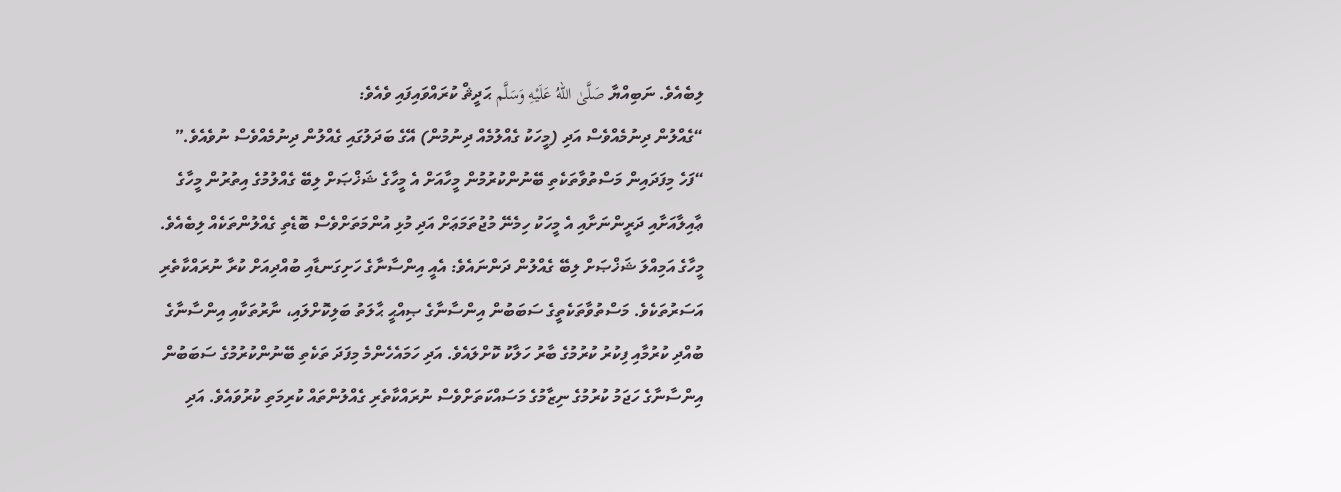ލިބެއެވެ. ނަބިއްޔާ صَلَّىٰ اللهُ عَلَيْهِ وَسَلَّم ޙަދީޘް ކުރައްވައިފައި ވެއެވެ:
“ގެއްލުން ދިނުމެއްވެސް އަދި (މީހަކު ގެއްލުމެއް ދިނުމުން) އޭގެ ބަދަލުގައި ގެއްލުން ދިނުމެއްވެސް ނުވެއެވެ.”
“ފަހެ މިފަދައިން މަސްތުވާތަކެތި ބޭނުންކުރުމުން މީހާއަށް އެ މީހާގެ ޝަޚްޞަށް ލިބޭ ގެއްލުމުގެ އިތުރުން މީހާގެ ޢާއިލާއަށާއި ދަރީންނަށާއި އެ މީހަކު ހިމެނޭ މުޖުތަމަޢަށް އަދި މުޅި އުންމަތަށްވެސް ބޮޑެތި ގެއްލުންތަކެއް ލިބެއެވެ.
މީހާގެ އަމިއްލަ ޝަޚްޞަށް ލިބޭ ގެއްލުން ދަންނައެވެ: އެއީ އިންސާނާގެ ހަށިގަނޑާއި ބުއްދިއަށް ކުރާ ނުރައްކާތެރި އަސަރުތަކެވެ. މަސްތުވާތަކެތީގެ ސަބަބުން އިންސާނާގެ ޞިއްޙީ ޙާލަތު ބަލިކޮށްލައި، ނާރުތަކާއި އިންސާނާގެ ބުއްދި ކުރުމާއި ފިކުރު ކުރުމުގެ ބާރު ހަލާކު ކޮށްލައެވެ. އަދި ހަމައެހެންމެ މިފަދަ ތަކެތި ބޭނުންކުރުމުގެ ސަބަބުން އިންސާނާގެ ހަޖަމު ކުރުމުގެ ނިޒާމުގެ މަސައްކަތަށްވެސް ނުރައްކާތެރި ގެއްލުންތައް ކުރިމަތި ކުރުވައެވެ. އަދި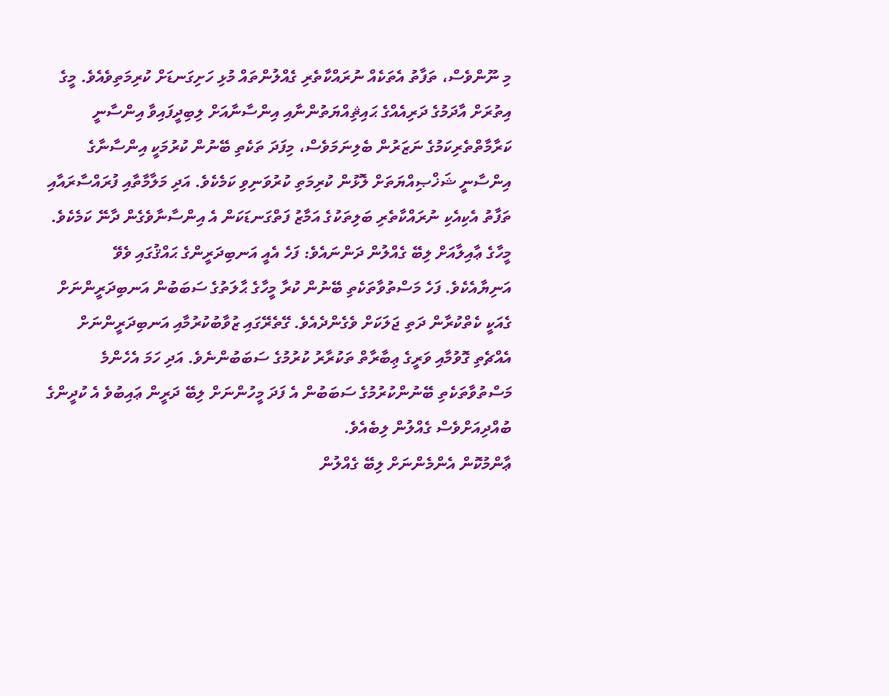މި ނޫންވެސް، ތަފާތު އެތަކެއް ނުރައްކާތެރި ގެއްލުންތައް މުޅި ހަށިގަނޑަށް ކުރިމަތިވެއެވެ. މީގެ އިތުރަށް އާދަމުގެ ދަރިއެއްގެ ޙައިޘިއްޔަތުންނާއި އިންސާނާއަށް ލިބިދީފައިވާ އިންސާނީ ކަރާމާތްތެރިކަމުގެ ނަޒަރުން ބެލިނަމަވެސް، މިފަދަ ތަކެތި ބޭނުން ކުރުމަކީ އިންސާނާގެ އިންސާނީ ޝަޚްޞިއްޔަތަށް ލޮޅުން ކުރިމަތި ކުރުވަނިވި ކަމެކެވެ. އަދި މަލާމާތާއި ފުރައްސާރައާއި ތަފާތު އެކިއެކި ނުރައްކާތެރި ބަލިތަކުގެ އަމާޒު ފަތްގަނޑަކަން އެ އިންސާނާވެގެން ދާނޭ ކަމެކެވެ.
މީހާގެ ޢާއިލާއަށް ލިބޭ ގެއްލުން ދަންނައެވެ: ފަހެ އެއީ އަނބިދަރީންގެ ޙައްޤުގައި ވެވޭ އަނިޔާއެކެވެ. ފަހެ މަސްތުވާތަކެތި ބޭނުން ކުރާ މީހާގެ ޙާލަތުގެ ސަބަބުން އަނބިދަރީންނަށް ގެއަކީ ކެތްކުރާން ދަތި ޖަލަކަށް ވެގެންދެއެވެ. ގޭތެރޭގައި ޒުވާބުކުރުމާއި އަނބިދަރީންނަށް އެއްޗެތި ގޮވުމާއި ވަރީގެ ޢިބާރާތް ތަކުރާރު ކުރުމުގެ ސަބަބުންނެވެ. އަދި ހަމަ އެހެންމެ މަސްތުވާތަކެތި ބޭނުންކުރުމުގެ ސަބަބުން އެ ފަދަ މީހުންނަށް ލިބޭ ދަރީން ޢައިބުވެ އެ ކުދީންގެ ބުއްދިއަށްވެސް ގެއްލުން ލިބެއެވެ.
ޢާންމުކޮން އެންމެންނަށް ލިބޭ ގެއްލުން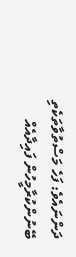ދަންނައެވެ: ފަހެ މަސްތުވާތަކެތި ބޭނުންކުރާމީހުން ފައިދާއެއް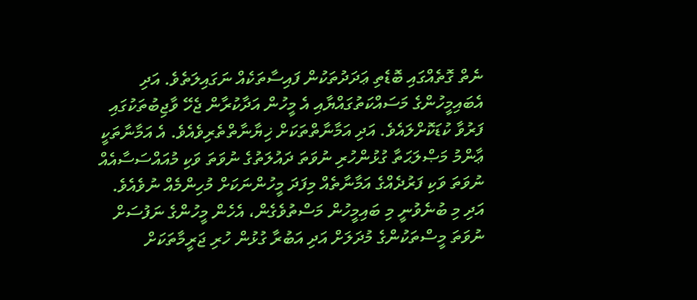ނެތް ގޮތެއްގައި ބޮޑެތި ޢަދަދުތަކުން ފައިސާތަކެއް ނަގައިލަތެވެ. އަދި އެބައިމީހުންގެ މަސައްކަތުގައްޔާއި އެ މީހުން އަދާކުރާން ޖެހޭ ވާޖިބުތަކުގައި ފަރުވާ ކުޑަކޮށްލައެވެ. އަދި އަމާނާތްތަކަށް ޚިޔާނާތްތެރިވެއެވެ. އެ އަމާނާތަކީ ޢާންމު މަޞްލަޙަތާ ގުޅުންހުރި ނުވަތަ ދައުލަތުގެ ނުވަތަ ވަކި މުއައްސަސާއެއް ނުވަތަ ވަކި ފަރުދެއްގެ އަމާނާތެއް މިފަދަ މީހުންނަކަށް މުހިންމެއް ނުވެއެވެ. އަދި މި ބުނެވުނީ މި ބައިމީހުން މަސްތުވެގެން، އެހެން މީހުންގެ ނަފުސަށް ނުވަތަ މީސްތަކުންގެ މުދަލަށް އަދި އަބުރާ ގުޅުން ހުރި ޖަރީމާތަކަށް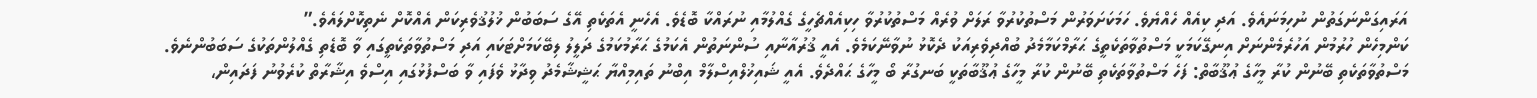އަރައިގަންނަގަތުން ނުހިމަނައެވެ. އަދި ކިއެއް ހެއްޔެވެ. ހަމަކަށަވަރުން މަސްތުކުރުވާ ރަލަށް ވުރެއް މަސްތުކުރުވާ ހިކިއެއްޗެހީގެ ގެއްލުމާއި ނުރައްކާ ބޮޑެވެ. އެހެނީ އެތަކެތި އޭގެ ސަބަބުން ޚުލުޤުވެރިކަން އެއްކޮށް ނެތިކޮށްލައެވެ.”
ކަންމިހެން ހުރުމުން އަހުރެމެންނަށް އިނގޭކަމަކީ މަސްތުވާތަކެތީގެ ޙަރާމްކަމާމެދު ބުއްދިވެރިއަކު ދެކޮޅު ނުވާނޭކަމެވެ. އެއީ ޤުރުއާނާއި ސުންނަތުން އެކަމުގެ ޙަރާމުކަމުގެ ދަލީލު ލިބޭކަމަށްޓަކައި އަދި މަސްތުވާތަކެތީގައި ވާ ބޮޑެތި ގެއްލުންތަކުގެ ސަބަބުންނެވެ.
މަސްތުވާތަކެތި ބޭނުން ކުރާ މީހާގެ ޢުޤޫބާތް: ފަހެ މަސްތުވާތަކެތި ބޭނުން ކުރާ މީހާގެ ޢުޤޫބާތަކީ ބަނގުރާ ބޯ މީހާގެ ޙައްދެވެ. އެއީ ޝައިޚުލްއިސްލާމް އިބްނު ތައިމިއްޔާ ޙަޝީޝާމެދު ވިދާޅު ވެފައި ވާ ބަސްފުޅުގައި އިސްވެ އިޝާރާތް ކުރެވުނު ފަދައިން،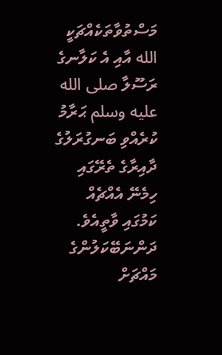މަސްތުވާތަކެއްޗަކީ الله އާއި އެ ކަލާނގެ ރަސޫލާ صلى الله عليه وسلم ޙަރާމު ކުރެއްވި ބަނގުރަލުގެ ދާއިރާގެ ތެރޭގައި ހިމެނޭ އެއްޗެއް ކަމުގައި ވާތީއެވެ.
ދަންނަބޭކަލުންގެ މައްޗަށް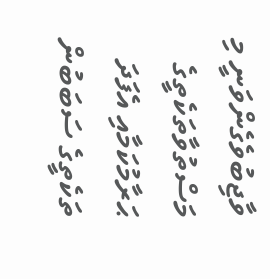ވާޖިބުވެގެންވަނީ މި މަސްތުވާތަކެތީގެ ޙަރާމުކަމާއި އެފަދަ ތަކެތީގެ ސަބަބުން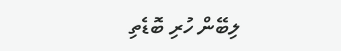ލިބޭން ހުރި ބޮޑެތި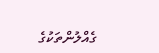ގެއްލުންތަކުގެ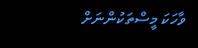ވާހަކަ މީސްތަކުންނަށް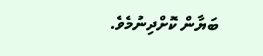ބަޔާން ކޮށްދިނުމެވެ.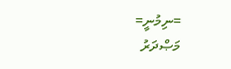=ނިމުނީ=
މަޞްދަރު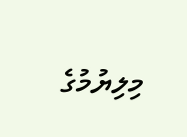މިލިޔުމުގެ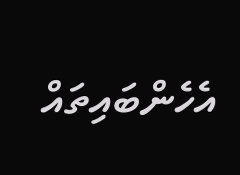އެހެންބައިތައް